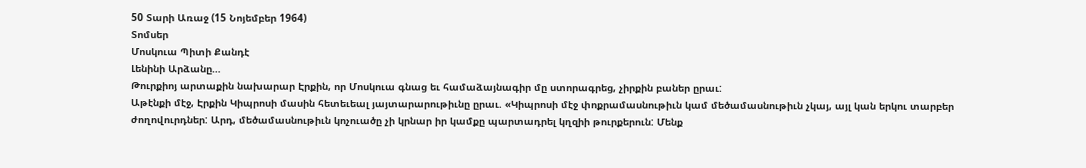50 Տարի Առաջ (15 Նոյեմբեր 1964)
Տոմսեր
Մոսկուա Պիտի Քանդէ
Լենինի Արձանը…
Թուրքիոյ արտաքին նախարար Էրքին, որ Մոսկուա գնաց եւ համաձայնագիր մը ստորագրեց, չիրքին բաներ ըրաւ:
Աթէնքի մէջ, Էրքին Կիպրոսի մասին հետեւեալ յայտարարութիւնը ըրաւ. «Կիպրոսի մէջ փոքրամասնութիւն կամ մեծամասնութիւն չկայ, այլ կան երկու տարբեր ժողովուրդներ: Արդ, մեծամասնութիւն կոչուածը չի կրնար իր կամքը պարտադրել կղզիի թուրքերուն: Մենք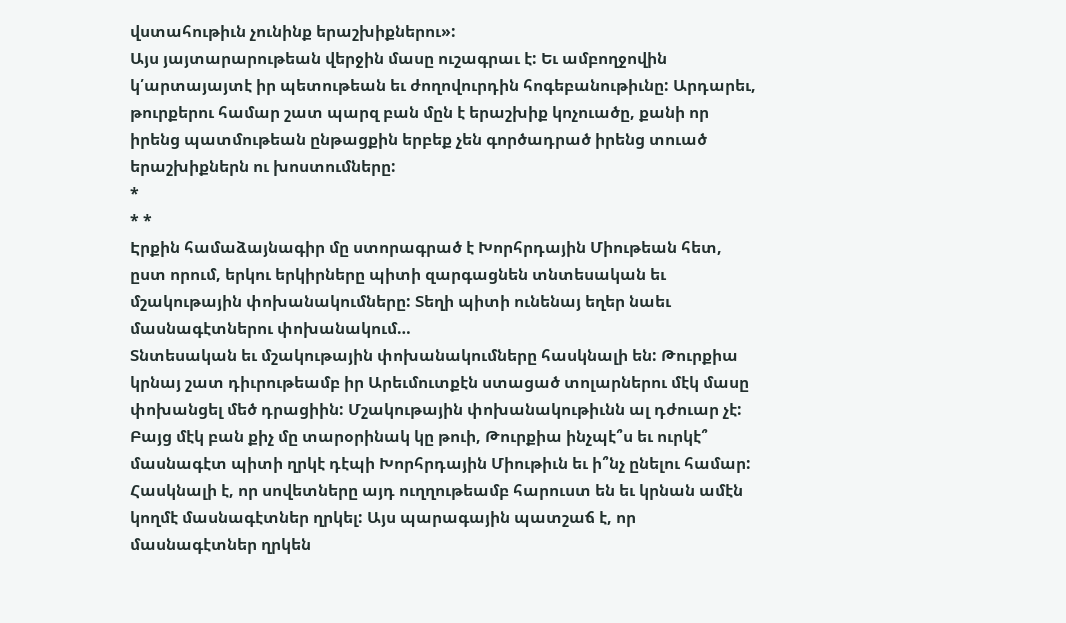վստահութիւն չունինք երաշխիքներու»:
Այս յայտարարութեան վերջին մասը ուշագրաւ է: Եւ ամբողջովին կ՛արտայայտէ իր պետութեան եւ ժողովուրդին հոգեբանութիւնը: Արդարեւ, թուրքերու համար շատ պարզ բան մըն է երաշխիք կոչուածը, քանի որ իրենց պատմութեան ընթացքին երբեք չեն գործադրած իրենց տուած երաշխիքներն ու խոստումները:
*
* *
Էրքին համաձայնագիր մը ստորագրած է Խորհրդային Միութեան հետ, ըստ որում, երկու երկիրները պիտի զարգացնեն տնտեսական եւ մշակութային փոխանակումները: Տեղի պիտի ունենայ եղեր նաեւ մասնագէտներու փոխանակում…
Տնտեսական եւ մշակութային փոխանակումները հասկնալի են: Թուրքիա կրնայ շատ դիւրութեամբ իր Արեւմուտքէն ստացած տոլարներու մէկ մասը փոխանցել մեծ դրացիին: Մշակութային փոխանակութիւնն ալ դժուար չէ: Բայց մէկ բան քիչ մը տարօրինակ կը թուի, Թուրքիա ինչպէ՞ս եւ ուրկէ՞ մասնագէտ պիտի ղրկէ դէպի Խորհրդային Միութիւն եւ ի՞նչ ընելու համար:
Հասկնալի է, որ սովետները այդ ուղղութեամբ հարուստ են եւ կրնան ամէն կողմէ մասնագէտներ ղրկել: Այս պարագային պատշաճ է, որ մասնագէտներ ղրկեն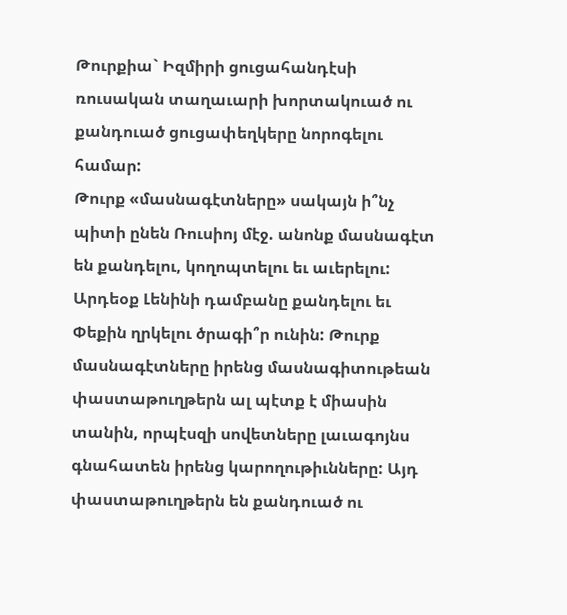Թուրքիա` Իզմիրի ցուցահանդէսի ռուսական տաղաւարի խորտակուած ու քանդուած ցուցափեղկերը նորոգելու համար:
Թուրք «մասնագէտները» սակայն ի՞նչ պիտի ընեն Ռուսիոյ մէջ. անոնք մասնագէտ են քանդելու, կողոպտելու եւ աւերելու: Արդեօք Լենինի դամբանը քանդելու եւ Փեքին ղրկելու ծրագի՞ր ունին: Թուրք մասնագէտները իրենց մասնագիտութեան փաստաթուղթերն ալ պէտք է միասին տանին, որպէսզի սովետները լաւագոյնս գնահատեն իրենց կարողութիւնները: Այդ փաստաթուղթերն են քանդուած ու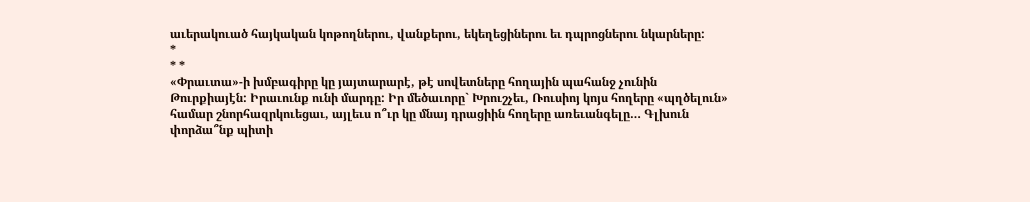աւերակուած հայկական կոթողներու, վանքերու, եկեղեցիներու եւ դպրոցներու նկարները:
*
* *
«Փրաւտա»-ի խմբագիրը կը յայտարարէ, թէ սովետները հողային պահանջ չունին Թուրքիայէն: Իրաւունք ունի մարդը: Իր մեծաւորը` Խրուշչեւ, Ռուսիոյ կոյս հողերը «պղծելուն» համար շնորհազրկուեցաւ, այլեւս ո՞ւր կը մնայ դրացիին հողերը առեւանգելը… Գլխուն փորձա՞նք պիտի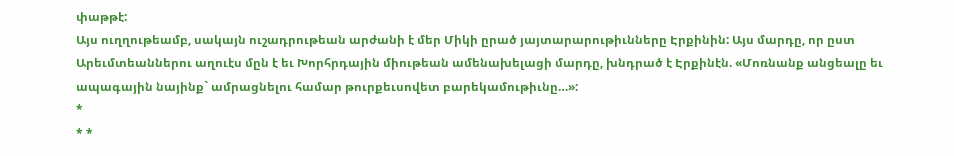փաթթէ:
Այս ուղղութեամբ, սակայն ուշադրութեան արժանի է մեր Միկի ըրած յայտարարութիւնները Էրքինին: Այս մարդը, որ ըստ Արեւմտեաններու աղուէս մըն է եւ Խորհրդային միութեան ամենախելացի մարդը, խնդրած է Էրքինէն. «Մոռնանք անցեալը եւ ապագային նայինք` ամրացնելու համար թուրքեւսովետ բարեկամութիւնը…»:
*
* *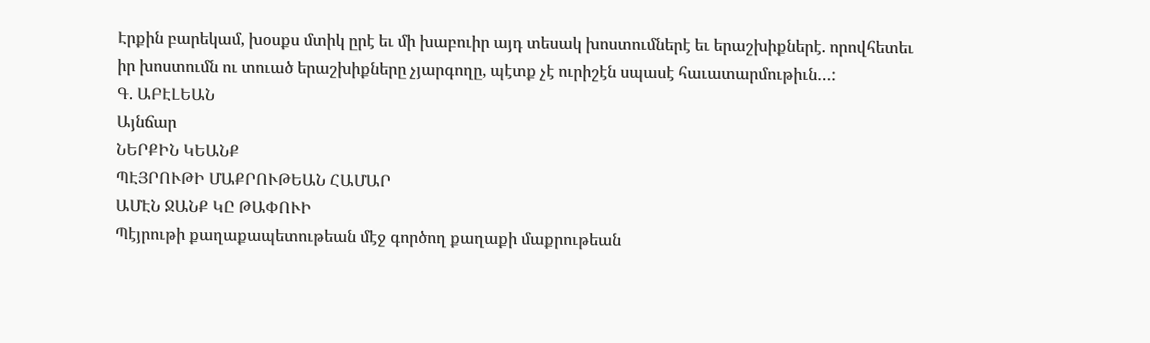Էրքին բարեկամ, խօսքս մտիկ ըրէ եւ մի խաբուիր այդ տեսակ խոստումներէ եւ երաշխիքներէ. որովհետեւ իր խոստումն ու տուած երաշխիքները չյարգողը, պէտք չէ ուրիշէն սպասէ հաւատարմութիւն…:
Գ. ԱԲԷԼԵԱՆ
Այնճար
ՆԵՐՔԻՆ ԿԵԱՆՔ
ՊԷՅՐՈՒԹԻ ՄԱՔՐՈՒԹԵԱՆ ՀԱՄԱՐ
ԱՄԷՆ ՋԱՆՔ ԿԸ ԹԱՓՈՒԻ
Պէյրութի քաղաքապետութեան մէջ գործող քաղաքի մաքրութեան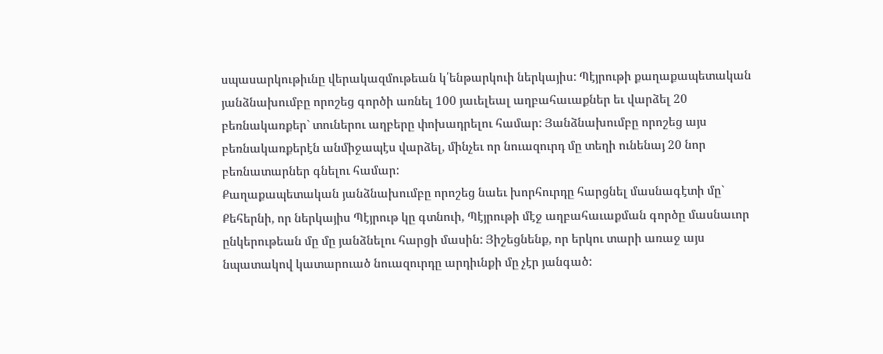սպասարկութիւնը վերակազմութեան կ՛ենթարկուի ներկայիս: Պէյրութի քաղաքապետական յանձնախումբը որոշեց գործի առնել 100 յաւելեալ աղբահաւաքներ եւ վարձել 20 բեռնակառքեր` տուներու աղբերը փոխադրելու համար: Յանձնախումբը որոշեց այս բեռնակառքերէն անմիջապէս վարձել, մինչեւ որ նուազուրդ մը տեղի ունենայ 20 նոր բեռնատարներ գնելու համար:
Քաղաքապետական յանձնախումբը որոշեց նաեւ խորհուրդը հարցնել մասնագէտի մը` Քեհերնի, որ ներկայիս Պէյրութ կը գտնուի, Պէյրութի մէջ աղբահաւաքման գործը մասնաւոր ընկերութեան մը մը յանձնելու հարցի մասին: Յիշեցնենք, որ երկու տարի առաջ այս նպատակով կատարուած նուազուրդը արդիւնքի մը չէր յանգած: